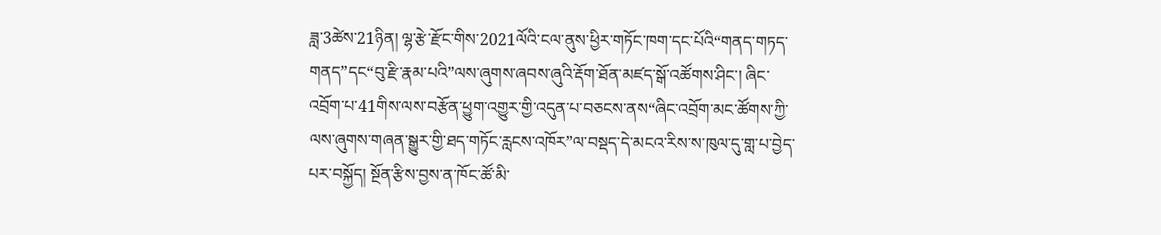ཟླ་3ཚེས་21ཉིན། ལྷ་རྩེ་རྫོང་གིས་2021ལོའི་ངལ་ནུས་ཕྱིར་གཏོང་ཁག་དང་པོའི“གནད་གཏད་གནད”དང“བུ་རྫི་རྣམ་པའི”ལས་ཞུགས་ཞབས་ཞུའི་རྡོག་ཐོན་མཛད་སྒོ་འཚོགས་ཤིང་། ཞིང་འབྲོག་པ་41གིས་ལས་བརྩོན་ཕྱུག་འགྱུར་གྱི་འདུན་པ་བཅངས་ནས“ཞིང་འབྲོག་མང་ཚོགས་ཀྱི་ལས་ཞུགས་གཞན་སྒྱུར་གྱི་ཐད་གཏོང་རླངས་འཁོར”ལ་བསྡད་དེ་མངའ་རིས་ས་ཁུལ་དུ་གླ་པ་བྱེད་པར་བསྐྱོད། སྔོན་རྩིས་བྱས་ན་ཁོང་ཚོ་མི་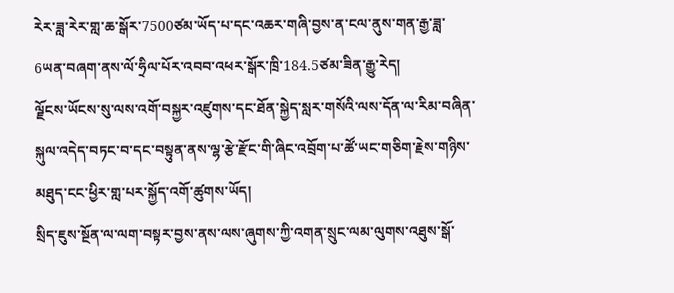རེར་ཟླ་རེར་གླ་ཆ་སྒོར་7500ཙམ་ཡོད་པ་དང་འཆར་གཞི་བྱས་ན་ངལ་ནུས་གན་རྒྱ་ཟླ་6ཡན་བཞག་ནས་ལོ་ཧྲིལ་པོར་འབབ་འཕར་སྒོར་ཁྲི་184.5ཙམ་ཟིན་རྒྱུ་རེད།
ལྗོངས་ཡོངས་སུ་ལས་འགོ་བསྐྱར་འཛུགས་དང་ཐོན་སྐྱེད་སླར་གསོའི་ལས་དོན་ལ་རིམ་བཞིན་སྐུལ་འདེད་བཏང་བ་དང་བསྟུན་ནས་ལྷ་རྩེ་རྫོང་གི་ཞིང་འབྲོག་པ་ཚོ་ཡང་གཅིག་རྗེས་གཉིས་མཐུད་ངང་ཕྱིར་གླ་པར་སྐྱོད་འགོ་ཚུགས་ཡོད།
སྲིད་ཇུས་སྔོན་ལ་ལག་བསྟར་བྱས་ནས་ལས་ཞུགས་ཀྱི་འགན་སྲུང་ལམ་ལུགས་འཐུས་སྒོ་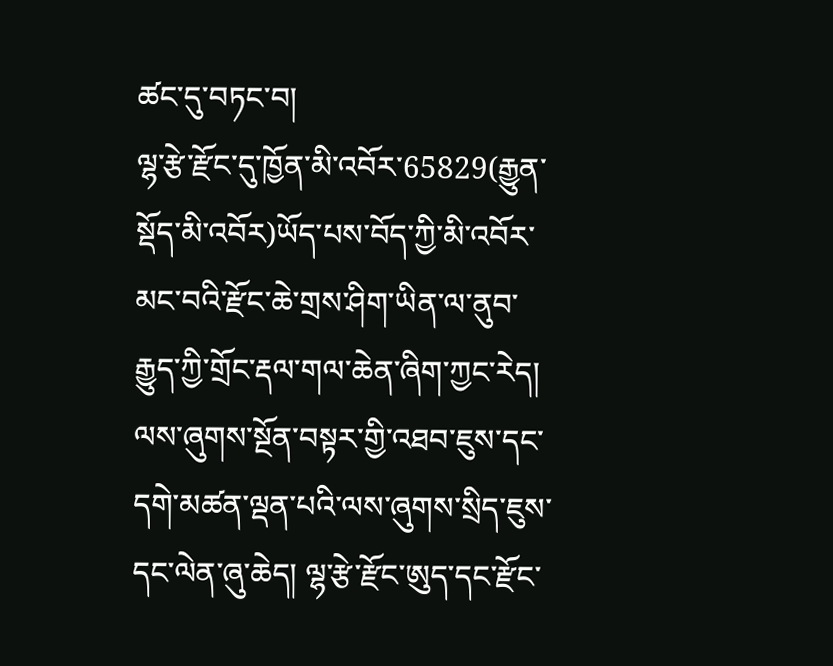ཚང་དུ་བཏང་བ།
ལྷ་རྩེ་རྫོང་དུ་ཁྱོན་མི་འབོར་65829(རྒྱུན་སྡོད་མི་འབོར)ཡོད་པས་བོད་ཀྱི་མི་འབོར་མང་བའི་རྫོང་ཆེ་གྲས་ཤིག་ཡིན་ལ་ནུབ་རྒྱུད་ཀྱི་གྲོང་རྡལ་གལ་ཆེན་ཞིག་ཀྱང་རེད།
ལས་ཞུགས་སྔོན་བསྟར་གྱི་འཐབ་ཇུས་དང་དགེ་མཚན་ལྡན་པའི་ལས་ཞུགས་སྲིད་ཇུས་དང་ལེན་ཞུ་ཆེད། ལྷ་རྩེ་རྫོང་ཨུད་དང་རྫོང་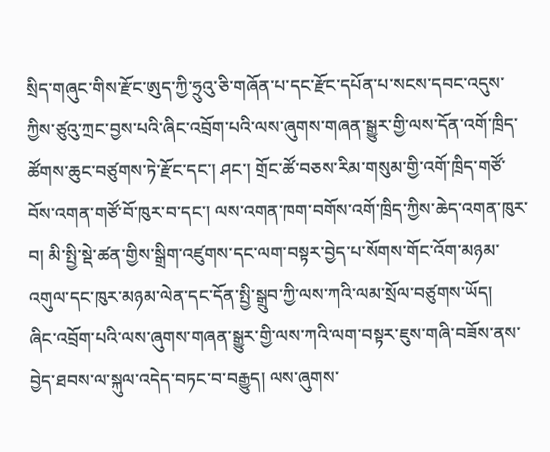སྲིད་གཞུང་གིས་རྫོང་ཨུད་ཀྱི་ཧྲུའུ་ཅི་གཞོན་པ་དང་རྫོང་དཔོན་པ་སངས་དབང་འདུས་ཀྱིས་ཙུའུ་ཀྲང་བྱས་པའི་ཞིང་འབྲོག་པའི་ལས་ཞུགས་གཞན་སྒྱུར་གྱི་ལས་དོན་འགོ་ཁྲིད་ཚོགས་ཆུང་བཙུགས་ཏེ་རྫོང་དང་། ཤང་། གྲོང་ཚོ་བཅས་རིམ་གསུམ་གྱི་འགོ་ཁྲིད་གཙོ་བོས་འགན་གཙོ་བོ་ཁུར་བ་དང་། ལས་འགན་ཁག་བགོས་འགོ་ཁྲིད་ཀྱིས་ཆེད་འགན་ཁུར་བ། མི་སྤྱི་སྡེ་ཚན་གྱིས་སྒྲིག་འཛུགས་དང་ལག་བསྟར་བྱེད་པ་སོགས་གོང་འོག་མཉམ་འགུལ་དང་ཁུར་མཉམ་ལེན་དང་དོན་སྤྱི་སྒྲུབ་ཀྱི་ལས་ཀའི་ལམ་སྲོལ་བཙུགས་ཡོད།
ཞིང་འབྲོག་པའི་ལས་ཞུགས་གཞན་སྒྱུར་གྱི་ལས་ཀའི་ལག་བསྟར་ཇུས་གཞི་བཟོས་ནས་བྱེད་ཐབས་ལ་སྐུལ་འདེད་བཏང་བ་བརྒྱུད། ལས་ཞུགས་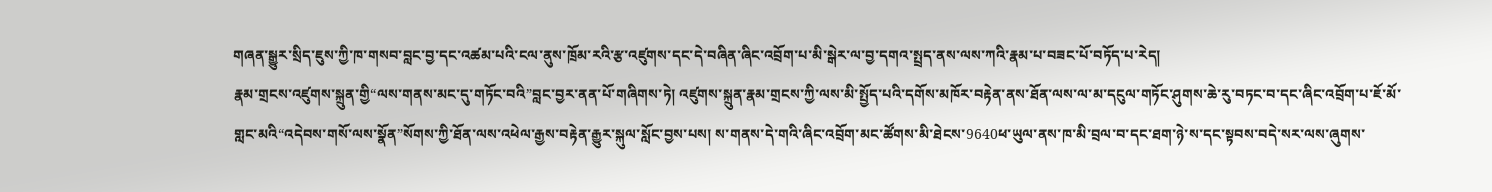གཞན་སྒྱུར་སྲིད་ཇུས་ཀྱི་ཁ་གསབ་བླང་བྱ་དང་འཚམ་པའི་ངལ་ནུས་ཁྲོམ་རའི་རྩ་འཛུགས་དང་དེ་བཞིན་ཞིང་འབྲོག་པ་མི་སྒེར་ལ་བྱ་དགའ་སྤྲད་ནས་ལས་ཀའི་རྣམ་པ་བཟང་པོ་བཏོད་པ་རེད།
རྣམ་གྲངས་འཛུགས་སྐྲུན་གྱི“ལས་གནས་མང་དུ་གཏོང་བའི”བླང་བྱར་ནན་པོ་གཞིགས་ཏེ། འཛུགས་སྐྲུན་རྣམ་གྲངས་ཀྱི་ལས་མི་སྤྱོད་པའི་དགོས་མཁོར་བརྟེན་ནས་ཐོན་ལས་ལ་མ་དངུལ་གཏོང་ཤུགས་ཆེ་རུ་བཏང་བ་དང་ཞིང་འབྲོག་པ་ཇོ་མོ་གླང་མའི“འདེབས་གསོ་ལས་སྣོན”སོགས་ཀྱི་ཐོན་ལས་འཕེལ་རྒྱས་བརྟེན་རྒྱུར་སྐུལ་སློང་བྱས་པས། ས་གནས་དེ་གའི་ཞིང་འབྲོག་མང་ཚོགས་མི་ཐེངས་9640ཕ་ཡུལ་ནས་ཁ་མི་བྲལ་བ་དང་ཐག་ཉེ་ས་དང་སྟབས་བདེ་སར་ལས་ཞུགས་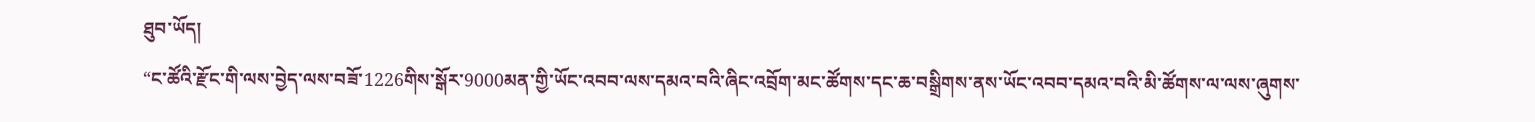ཐུབ་ཡོད།
“ང་ཚོའི་རྫོང་གི་ལས་བྱེད་ལས་བཟོ་1226གིས་སྒོར་9000མན་གྱི་ཡོང་འབབ་ལས་དམའ་བའི་ཞིང་འབྲོག་མང་ཚོགས་དང་ཆ་བསྒྲིགས་ནས་ཡོང་འབབ་དམའ་བའི་མི་ཚོགས་ལ་ལས་ཞུགས་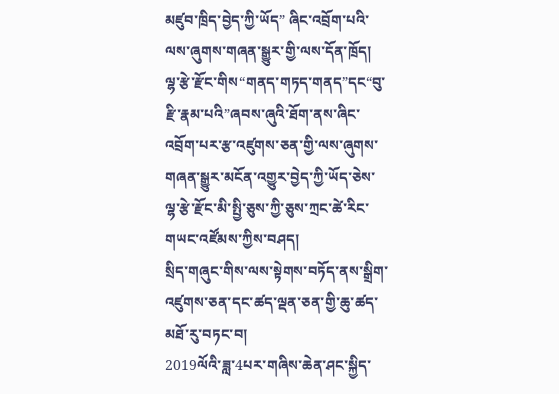མཛུབ་ཁྲིད་བྱེད་ཀྱི་ཡོད” ཞིང་འབྲོག་པའི་ལས་ཞུགས་གཞན་སྒྱུར་གྱི་ལས་དོན་ཁྲོད། ལྷ་རྩེ་རྫོང་གིས“གནད་གཏད་གནད”དང“བུ་རྫི་རྣམ་པའི”ཞབས་ཞུའི་ཐོག་ནས་ཞིང་འབྲོག་པར་རྩ་འཛུགས་ཅན་གྱི་ལས་ཞུགས་གཞན་སྒྱུར་མངོན་འགྱུར་བྱེད་ཀྱི་ཡོད་ཅེས་ལྷ་རྩེ་རྫོང་མི་སྤྱི་ཅུས་ཀྱི་ཅུས་ཀྲང་ཚེ་རིང་གཡང་འཛོམས་ཀྱིས་བཤད།
སྲིད་གཞུང་གིས་ལས་སྟེགས་བཏོད་ནས་སྒྲིག་འཛུགས་ཅན་དང་ཚད་ལྡན་ཅན་གྱི་ཆུ་ཚད་མཐོ་རུ་བཏང་བ།
2019ལོའི་ཟླ་4པར་གཞིས་ཆེན་ཤང་སྐྱིད་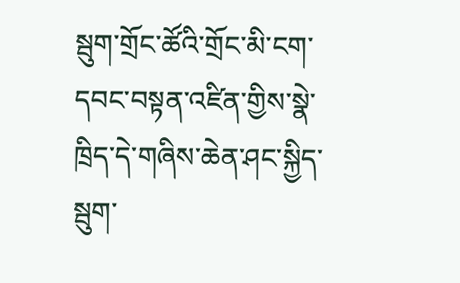སྦུག་གྲོང་ཚོའི་གྲོང་མི་ངག་དབང་བསྟན་འཛིན་གྱིས་སྣེ་ཁྲིད་དེ་གཞིས་ཆེན་ཤང་སྐྱིད་སྦུག་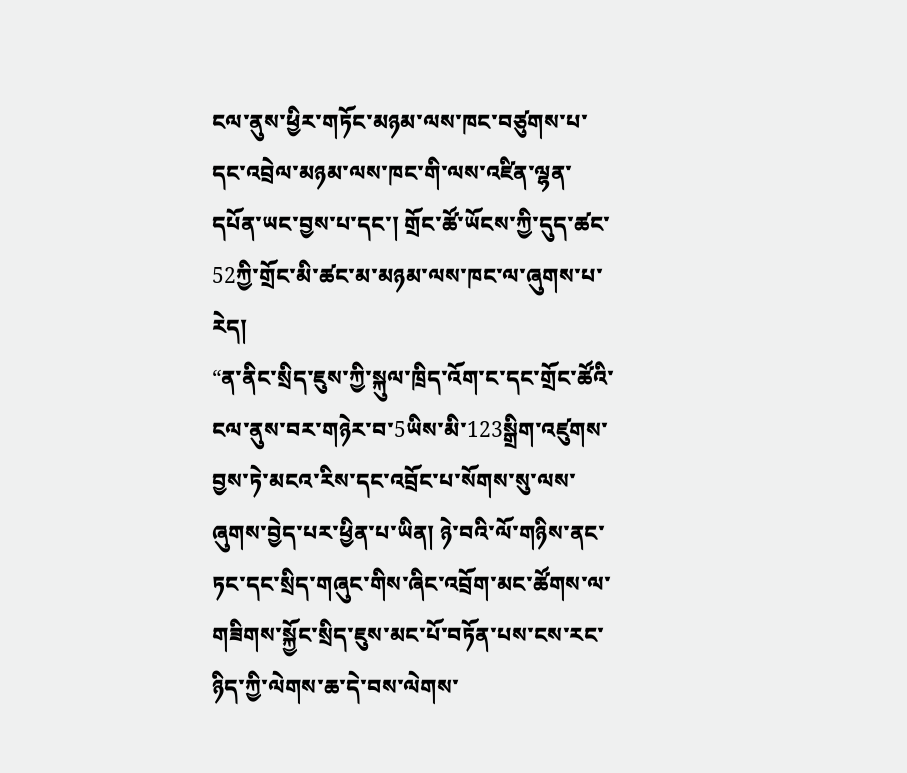ངལ་ནུས་ཕྱིར་གཏོང་མཉམ་ལས་ཁང་བཙུགས་པ་དང་འབྲེལ་མཉམ་ལས་ཁང་གི་ལས་འཛིན་ལྷན་དཔོན་ཡང་བྱས་པ་དང་། གྲོང་ཚོ་ཡོངས་ཀྱི་དུད་ཚང་52ཀྱི་གྲོང་མི་ཚང་མ་མཉམ་ལས་ཁང་ལ་ཞུགས་པ་རེད།
“ན་ནིང་སྲིད་ཇུས་ཀྱི་སྐུལ་ཁྲིད་འོག་ང་དང་གྲོང་ཚོའི་ངལ་ནུས་བར་གཉེར་བ་5ཡིས་མི་123སྒྲིག་འཛུགས་བྱས་ཏེ་མངའ་རིས་དང་འབྲོང་པ་སོགས་སུ་ལས་ཞུགས་བྱེད་པར་ཕྱིན་པ་ཡིན། ཉེ་བའི་ལོ་གཉིས་ནང་ཏང་དང་སྲིད་གཞུང་གིས་ཞིང་འབྲོག་མང་ཚོགས་ལ་གཟིགས་སྐྱོང་སྲིད་ཇུས་མང་པོ་བཏོན་པས་ངས་རང་ཉིད་ཀྱི་ལེགས་ཆ་དེ་བས་ལེགས་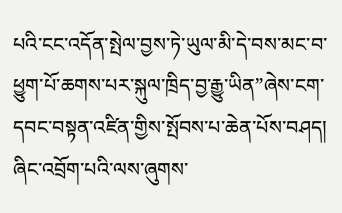པའི་ངང་འདོན་སྤེལ་བྱས་ཏེ་ཡུལ་མི་དེ་བས་མང་བ་ཕྱུག་པོ་ཆགས་པར་སྐུལ་ཁྲིད་བྱ་རྒྱུ་ཡིན”ཞེས་ངག་དབང་བསྟན་འཛིན་གྱིས་སྤོབས་པ་ཆེན་པོས་བཤད།
ཞིང་འབྲོག་པའི་ལས་ཞུགས་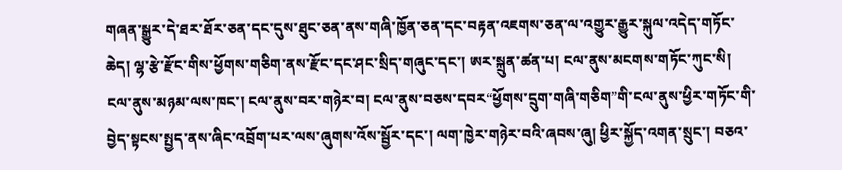གཞན་སྒྱུར་དེ་ཐར་ཐོར་ཅན་དང་དུས་ཐུང་ཅན་ནས་གཞི་ཁྱོན་ཅན་དང་བརྟན་འཇགས་ཅན་ལ་འགྱུར་རྒྱུར་སྐུལ་འདེད་གཏོང་ཆེད། ལྷ་རྩེ་རྫོང་གིས་ཕྱོགས་གཅིག་ནས་རྫོང་དང་ཤང་སྲིད་གཞུང་དང་། ཨར་སྐྲུན་ཚན་པ། ངལ་ནུས་མངགས་གཏོང་ཀུང་སི། ངལ་ནུས་མཉམ་ལས་ཁང་། ངལ་ནུས་བར་གཉེར་བ། ངལ་ནུས་བཅས་དབར“ཕྱོགས་དྲུག་གཞི་གཅིག”གི་ངལ་ནུས་ཕྱིར་གཏོང་གི་བྱེད་སྟངས་སྤྱད་ནས་ཞིང་འབྲོག་པར་ལས་ཞུགས་འོས་སྦྱོར་དང་། ལག་ཁྱེར་གཉེར་བའི་ཞབས་ཞུ། ཕྱིར་སྐྱོད་འགན་སྲུང་། བཅའ་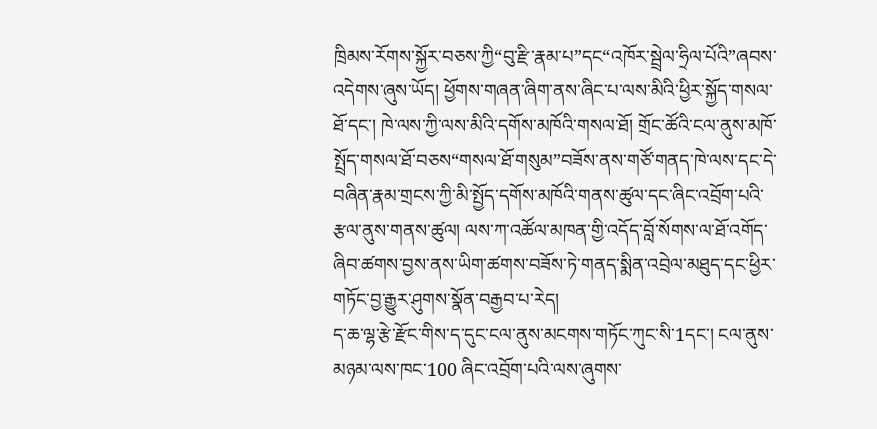ཁྲིམས་རོགས་སྐྱོར་བཅས་ཀྱི“བུ་རྫི་རྣམ་པ”དང“འཁོར་སྦྲེལ་ཧྲིལ་པོའི”ཞབས་འདེགས་ཞུས་ཡོད། ཕྱོགས་གཞན་ཞིག་ནས་ཞིང་པ་ལས་མིའི་ཕྱིར་སྐྱོད་གསལ་ཐོ་དང་། ཁེ་ལས་ཀྱི་ལས་མིའི་དགོས་མཁོའི་གསལ་ཐོ། གྲོང་ཚོའི་ངལ་ནུས་མཁོ་སྤྲོད་གསལ་ཐོ་བཅས“གསལ་ཐོ་གསུམ”བཟོས་ནས་གཙོ་གནད་ཁེ་ལས་དང་དེ་བཞིན་རྣམ་གྲངས་ཀྱི་མི་སྤྱོད་དགོས་མཁོའི་གནས་ཚུལ་དང་ཞིང་འབྲོག་པའི་རྩལ་ནུས་གནས་ཚུལ། ལས་ཀ་འཚོལ་མཁན་གྱི་འདོད་བློ་སོགས་ལ་ཐོ་འགོད་ཞིབ་ཚགས་བྱས་ནས་ཡིག་ཚགས་བཟོས་ཏེ་གནད་སྨིན་འབྲེལ་མཐུད་དང་ཕྱིར་གཏོང་བྱ་རྒྱུར་ཤུགས་སྣོན་བརྒྱབ་པ་རེད།
ད་ཆ་ལྷ་རྩེ་རྫོང་གིས་ད་དུང་ངལ་ནུས་མངགས་གཏོང་ཀུང་སི་1དང་། ངལ་ནུས་མཉམ་ལས་ཁང་100 ཞིང་འབྲོག་པའི་ལས་ཞུགས་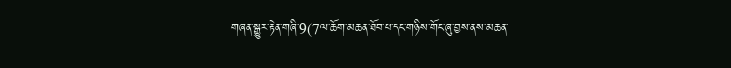གཞན་སྒྱུར་རྟེན་གཞི་9(7ལ་ཆོག་མཆན་ཐོབ་པ་དང་གཉིས་གོང་ཞུ་བྱས་ནས་མཆན་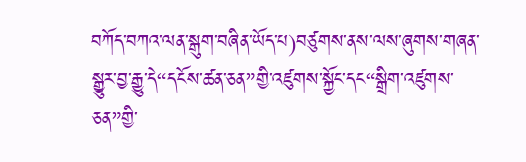བཀོད་བཀའ་ལན་སྒུག་བཞིན་ཡོད་པ)བཙུགས་ནས་ལས་ཞུགས་གཞན་སྒྱུར་བྱ་རྒྱུ་དེ“དངོས་ཚན་ཅན”གྱི་འཛུགས་སྐྱོང་དང“སྒྲིག་འཛུགས་ཅན”གྱི་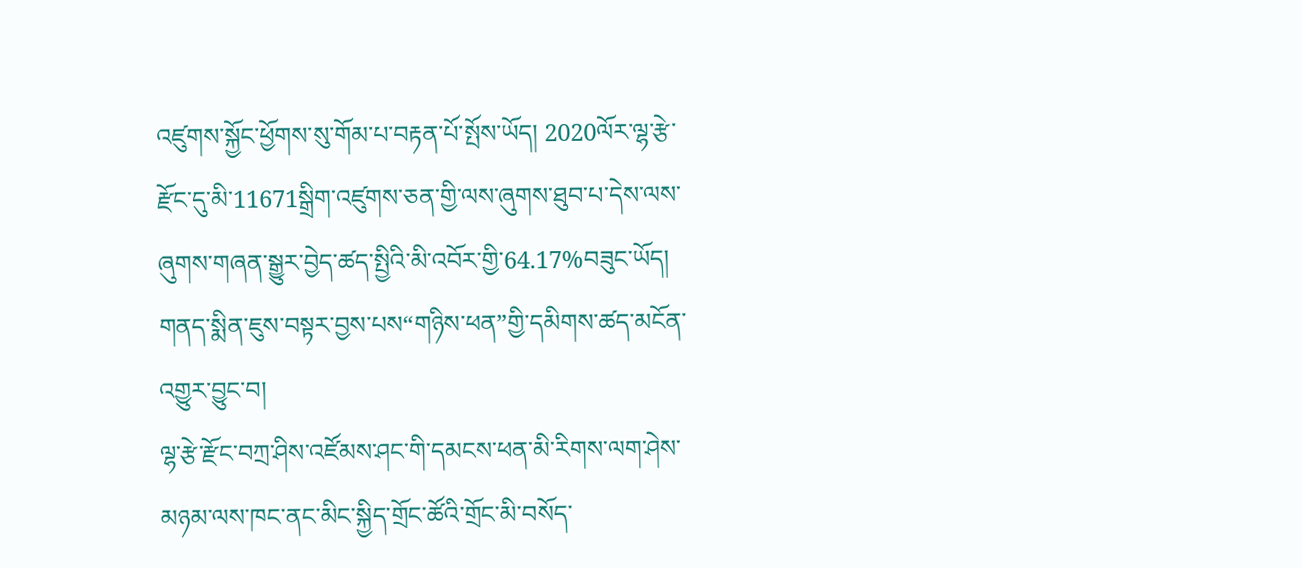འཛུགས་སྐྱོང་ཕྱོགས་སུ་གོམ་པ་བརྟན་པོ་སྤོས་ཡོད། 2020ལོར་ལྷ་རྩེ་རྫོང་དུ་མི་11671སྒྲིག་འཛུགས་ཅན་གྱི་ལས་ཞུགས་ཐུབ་པ་དེས་ལས་ཞུགས་གཞན་སྒྱུར་བྱེད་ཚད་སྤྱིའི་མི་འབོར་གྱི་64.17%བཟུང་ཡོད།
གནད་སྨིན་ཇུས་བསྟར་བྱས་པས“གཉིས་ཕན”གྱི་དམིགས་ཚད་མངོན་འགྱུར་བྱུང་བ།
ལྷ་རྩེ་རྫོང་བཀྲ་ཤིས་འཛོམས་ཤང་གི་དམངས་ཕན་མི་རིགས་ལག་ཤེས་མཉམ་ལས་ཁང་ནང་མིང་སྐྱིད་གྲོང་ཚོའི་གྲོང་མི་བསོད་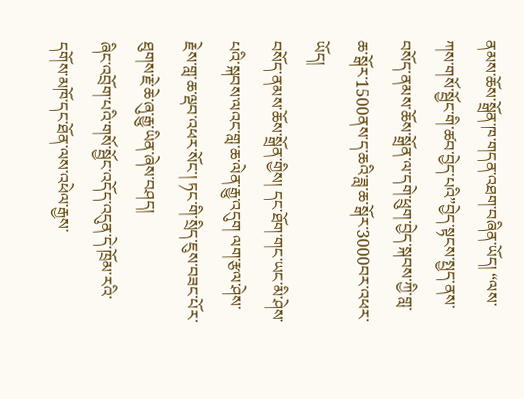ནམས་ཆོས་སྒྲོན་ཁ་གདན་འཐག་བཞིན་ཡོད། “ལས་ཀས་གསོ་སྦྱོང་གི་ཚབ་བྱེད་པའི”བྱེད་སྟངས་སྤྱད་ནས་བསོད་ནམས་ཆོས་སྒྲོན་ལ་དགེ་ཕྲུག་བྱེད་སྐབས་ཀྱི་གླ་ཆ་སྒོར་1500ནས་ད་ཆའི་ཟླ་ཆ་སྒོར་3000བར་འཕར་ཡོད།
བསོད་ནམས་ཆོས་སྒྲོན་གྱིས། དང་ཐོག་གང་ཡང་མི་ཤེས་པའི་སྐབས་ལའང་གླ་ཆ་ལེན་རྒྱུ་འདུག ལག་རྩལ་ཤེས་རྗེས་གླ་ཆ་ལྡབ་འཕར་སོང་། ཏང་གི་སྲིད་ཇུས་བཟང་པོར་ཐུགས་རྗེ་ཆེ་ཞུ་རྒྱུ་ཡིན་ཞེས་བཤད།
ཞིང་འབྲོག་པའི་གསོ་སྦྱོང་འདོད་འདུན་དེ་ཁྲོམ་རའི་དགོས་མཁོ་དང་ཐོན་ལས་འཕེལ་རྒྱས་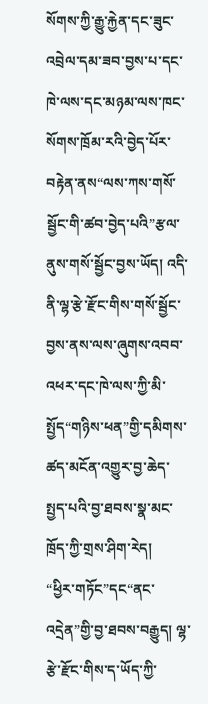སོགས་ཀྱི་རྒྱུ་རྐྱེན་དང་ཟུང་འབྲེལ་དམ་ཟབ་བྱས་པ་དང་ཁེ་ལས་དང་མཉམ་ལས་ཁང་སོགས་ཁྲོམ་རའི་བྱེད་པོར་བརྟེན་ནས“ལས་ཀས་གསོ་སྦྱོང་གི་ཚབ་བྱེད་པའི”རྩལ་ནུས་གསོ་སྦྱོང་བྱས་ཡོད། འདི་ནི་ལྷ་རྩེ་རྫོང་གིས་གསོ་སྦྱོང་བྱས་ནས་ལས་ཞུགས་འབབ་འཕར་དང་ཁེ་ལས་ཀྱི་མི་སྤྱོད“གཉིས་ཕན”གྱི་དམིགས་ཚད་མངོན་འགྱུར་བྱ་ཆེད་སྤྱད་པའི་བྱ་ཐབས་སྣ་མང་ཁྲོད་ཀྱི་གྲས་ཤིག་རེད།
“ཕྱིར་གཏོང”དང“ནང་འདྲེན”གྱི་བྱ་ཐབས་བརྒྱུད། ལྷ་རྩེ་རྫོང་གིས་ད་ཡོད་ཀྱི་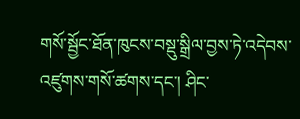གསོ་སྦྱོང་ཐོན་ཁུངས་བསྡུ་སྒྲིལ་བྱས་ཏེ་འདེབས་འཛུགས་གསོ་ཚགས་དང་། ཤིང་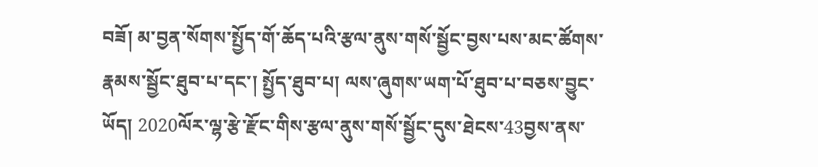བཟོ། མ་བྱན་སོགས་སྤྱོད་གོ་ཆོད་པའི་རྩལ་ནུས་གསོ་སྦྱོང་བྱས་པས་མང་ཚོགས་རྣམས་སྦྱོང་ཐུབ་པ་དང་། སྤྱོད་ཐུབ་པ། ལས་ཞུགས་ཡག་པོ་ཐུབ་པ་བཅས་བྱུང་ཡོད། 2020ལོར་ལྷ་རྩེ་རྫོང་གིས་རྩལ་ནུས་གསོ་སྦྱོང་དུས་ཐེངས་43བྱས་ནས་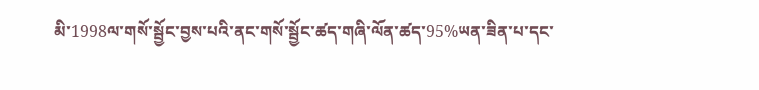མི་1998ལ་གསོ་སྦྱོང་བྱས་པའི་ནང་གསོ་སྦྱོང་ཚད་གཞི་ལོན་ཚད་95%ཡན་ཟིན་པ་དང་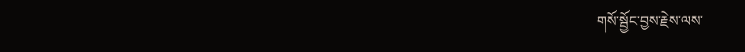གསོ་སྦྱོང་བྱས་རྗེས་ལས་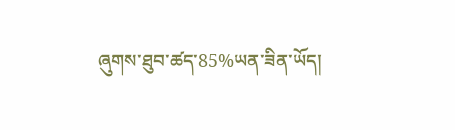ཞུགས་ཐུབ་ཚད་85%ཡན་ཟིན་ཡོད།